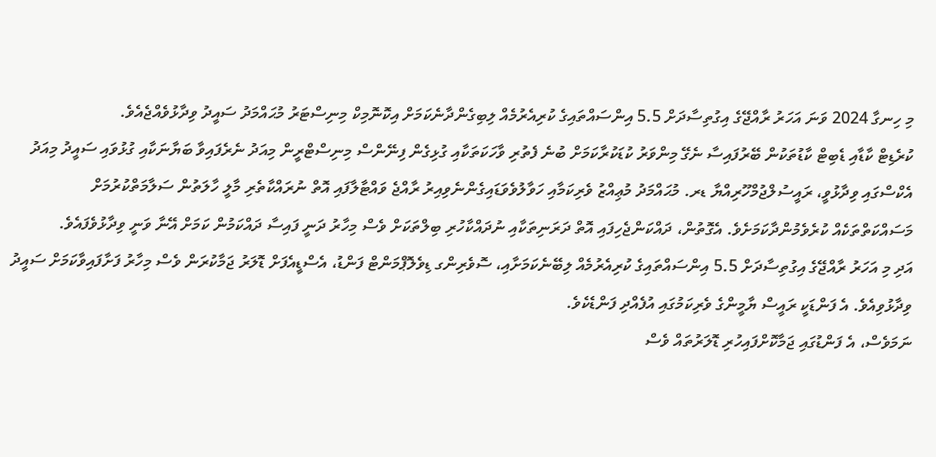މި ހިނގާ 2024 ވަނަ އަހަރު ރާއްޖޭގެ އިގުތިސާދަށް 5.5 އިންސައްތައިގެ ކުރިއެރުމެއް ލިބިގެންދާނެކަމަށް އިކޮނޮމިކް މިނިސްޓަރު މުޙައްމަދު ސައީދު ވިދާޅުވެއްޖެއެވެ.
ކުރެޑިޓް ކާޑާއި ޑެބިޓް ކާޑުތަކުން ބޭރުފައިސާ ނެގޭ މިންވަރު ކުޑަކުރާކަމަށް ބުނެ ފެތުރި ވާހަކަތަކާއި ގުޅިގެން ފިނޭންސް މިނިސްޓްރީން މިއަދު ނެރެފައިވާ ބަޔާނަކާއި ގުޅުވައި ސައީދު މިއަދު އެކްސްގައި ވިދާޅުވީ، ރައީސުލްޖުމްހޫރިއްޔާ ޑރ. މުޙައްމަދު މުޢިއްޒު ވެރިކަމާއި ހަވާލުވެވަޑައިގެންނެވިއިރު ރާއްޖެ ވައްޓާލާފައި އޮތް ނުރައްކާތެރި މާލީ ހާލަތުން ސަލާމަތްކުރުމަށް މަސައްކަތްތަކެއް ކުރެވެމުންދާކަމަށެވެ. އެގޮތުން، ދައްކަންޖެހިފައި އޮތް ދަރަނިތަކާއި ނުދައްކާހުރި ބިލްތަކަށް ވެސް މިހާރު ދަނީ ފައިސާ ދައްކަމުން ކަމަށް އޭނާ ވަނީ ވިދާޅުވެފައެވެ.
އަދި މި އަހަރު ރާއްޖޭގެ އިގުތިސާދަށް 5.5 އިންސައްތައިގެ ކުރިއެރުމެއް ލިބޭނެކަމަށާއި، ސޮވެރިންގ ޑިވެލޮޕްމަންޓް ފަންޑު، އެސްޑީއެފަށް ޑޮލަރު ޖަމާކުރަން ވެސް މިހާރު ފަށާފައިވާކަމަށް ސައީދު ވިދާޅުވިއެވެ. އެ ފަންޑަކީ ރައީސް ޔާމީންގެ ވެރިކަމުގައި އުފެއްދި ފަންޑެކެވެ.
ނަމަވެސް، އެ ފަންޑުގައި ޖަމާކޮށްފައިހުރި ޑޮލަރުތައް ވެސް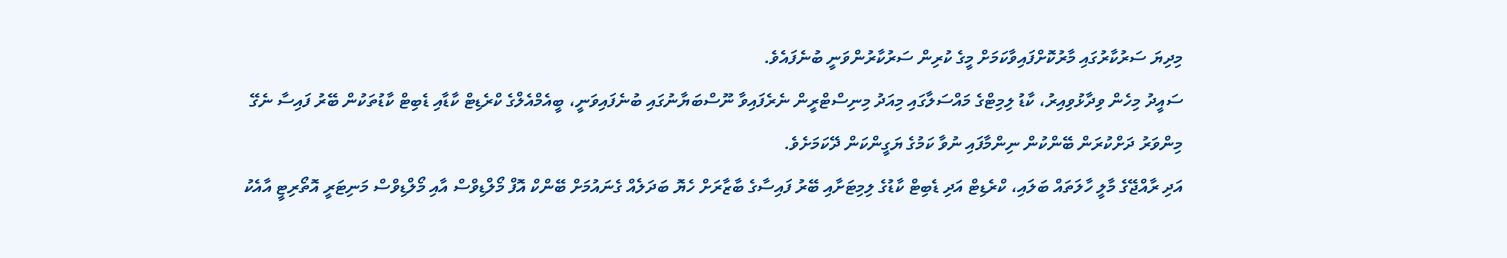މިދިޔަ ސަރުކާރުގައި މާރުކޮށްފައިވާކަމަށް މީގެ ކުރިން ސަރުކާރުންވަނީ ބުނެފައެވެ.
ސައީދު މިހެން ވިދާޅުވިއިރު، ކާޑު ލިމިޓްގެ މައްސަލާގައި މިއަދު މިނިސްޓްރީން ނެރެފައިވާ ނޫސްބަޔާނުގައި ބުނެފައިވަނީ، ބީއެމްއެލްގެ ކްރެޑިޓް ކާޑާއި ޑެބިޓް ކާޑުތަކުން ބޭރު ފައިސާ ނެގޭ މިންވަރު ދަށްކުރަން ބޭންކުން ނިންމާފައި ނުވާ ކަމުގެ ޔަގީންކަން ދޭކަމަށެވެ.
އަދި ރާއްޖޭގެ މާލީ ހާލަތައް ބަލައި، ކްރެޑިޓް އަދި ޑެބިޓް ކާޑުގެ ލިމިޓަށާއި ބޭރު ފައިސާގެ ބާޒާރަށް ހެޔޮ ބަދަލެއް ގެނައުމަށް ބޭންކް އޮފް މޯލްޑިވްސް އާއި މޯލްޑިވްސް މަނިޓަރީ އޮތޯރިޓީ އާއެކު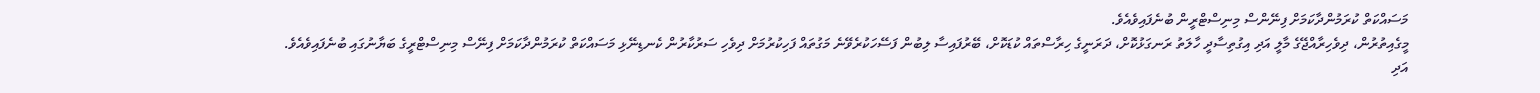މަސައްކަތް ކުރަމުންދާކަމަށް ފިނޭންސް މިނިސްޓްރީން ބުނެފައިވެއެވެ.
މީގެއިތުރުން، ދިވެހިރާއްޖޭގެ މާލީ އަދި އިގުތިސާދީ ހާލަތު ރަނގަޅުކޮށް، ދަރަނީގެ ހިރާސްތައް ކުޑަކޮށް، ބޭރުފައިސާ ލިބުން ފަސޭހަކުރެވޭނެ މަގުތައް ފަހިކުރުމަށް ދިވެހި ސަރުކާރުން ކެނޑިނޭޅި މަސައްކަތް ކުރަމުންދާކަމަށް ފިނޭސް މިނިސްޓްރީގެ ބަޔާނުގައި ބުނެފައިވެއެވެ.
އަދި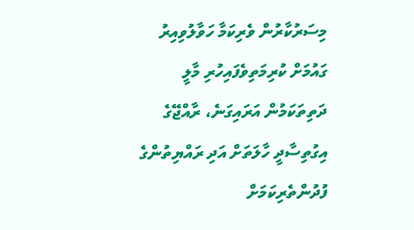މިސަރުކާރުން ވެރިކަމާ ހަވާލުވިއިރު ގައުމަށް ކުރިމަތިވެފައިހުރި މާލީ ދަތިތަކަމުން އަރައިގަނެ، ރާއްޖޭގެ އިގުތިސާދީ ހާލަތަށް އަދި ރައްޔިތުންގެ ފުދުންތެރިކަމަށް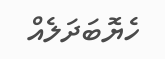ހެޔޮބަދަލެއް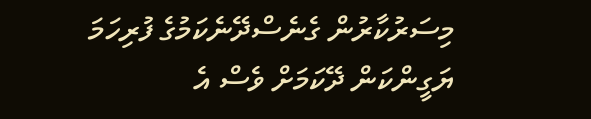މިސަރުކާރުން ގެނެސްދޭނެކަމުގެ ފުރިހަމަ ޔަގީންކަން ދޭކަމަށް ވެސް އެ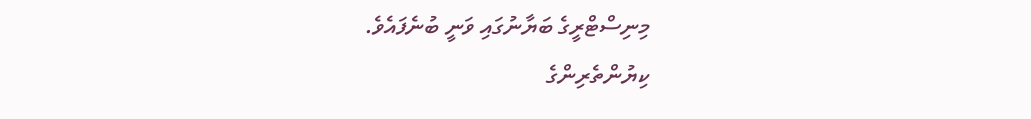މިނިސްޓްރީގެ ބަޔާނުގައި ވަނީ ބުނެފައެވެ.
ކިޔުންތެރިންގެ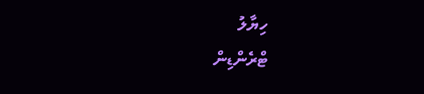ހިޔާލު
ޓްރެންޑިން